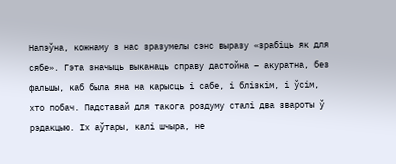Напэўна, кожнаму з нас зразумелы сэнс выразу «зрабіць як для сябе». Гэта значыць выканаць справу дастойна – акуратна, без фальшы, каб была яна на карысць і сабе, і блізкім, і ўсім, хто побач. Падставай для такога роздуму сталі два звароты ў рэдакцыю. Іх аўтары, калі шчыра, не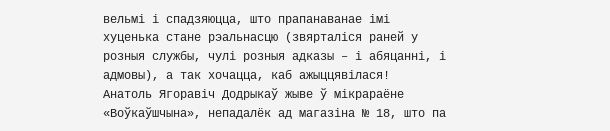вельмі і спадзяюцца, што прапанаванае імі хуценька стане рэальнасцю (звярталіся раней у розныя службы, чулі розныя адказы – і абяцанні, і адмовы), а так хочацца, каб ажыццявілася!
Анатоль Ягоравіч Додрыкаў жыве ў мікрараёне «Воўкаўшчына», непадалёк ад магазіна № 18, што па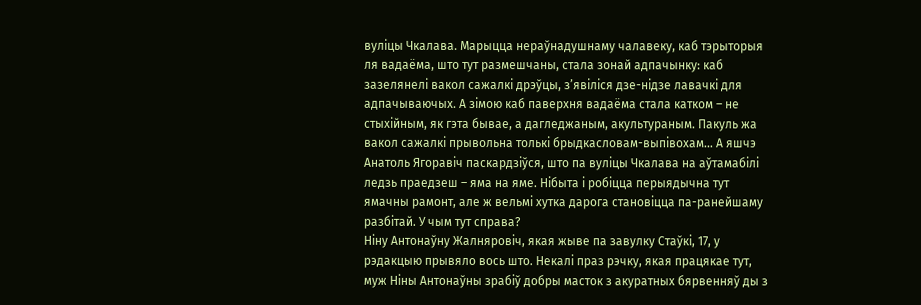вуліцы Чкалава. Марыцца нераўнадушнаму чалавеку, каб тэрыторыя ля вадаёма, што тут размешчаны, стала зонай адпачынку: каб зазелянелі вакол сажалкі дрэўцы, з’явіліся дзе-нідзе лавачкі для адпачываючых. А зімою каб паверхня вадаёма стала катком – не стыхійным, як гэта бывае, а дагледжаным, акультураным. Пакуль жа вакол сажалкі прывольна толькі брыдкасловам-выпівохам… А яшчэ Анатоль Ягоравіч паскардзіўся, што па вуліцы Чкалава на аўтамабілі ледзь праедзеш – яма на яме. Нібыта і робіцца перыядычна тут ямачны рамонт, але ж вельмі хутка дарога становіцца па-ранейшаму разбітай. У чым тут справа?
Ніну Антонаўну Жалняровіч, якая жыве па завулку Стаўкі, 17, у рэдакцыю прывяло вось што. Некалі праз рэчку, якая працякае тут, муж Ніны Антонаўны зрабіў добры масток з акуратных бярвенняў ды з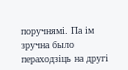поручнямі. Па ім зручна было пераходзіць на другі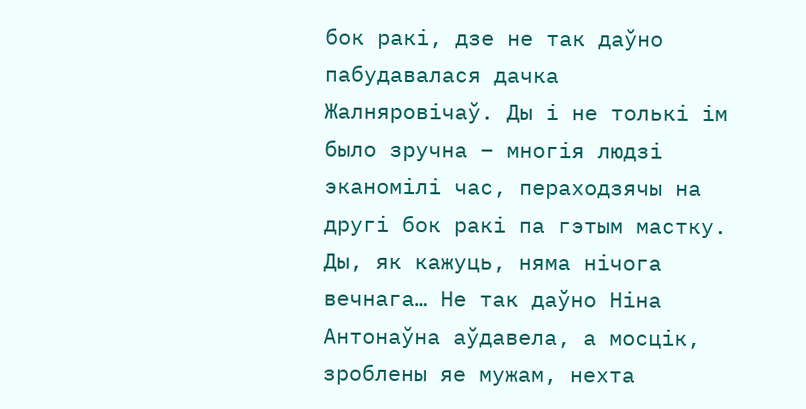бок ракі, дзе не так даўно пабудавалася дачка Жалняровічаў. Ды і не толькі ім было зручна – многія людзі эканомілі час, пераходзячы на другі бок ракі па гэтым мастку. Ды, як кажуць, няма нічога вечнага… Не так даўно Ніна Антонаўна аўдавела, а мосцік, зроблены яе мужам, нехта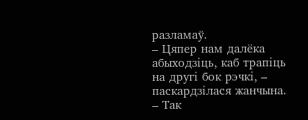разламаў.
– Цяпер нам далёка абыходзіць, каб трапіць на другі бок рэчкі, – паскардзілася жанчына. – Так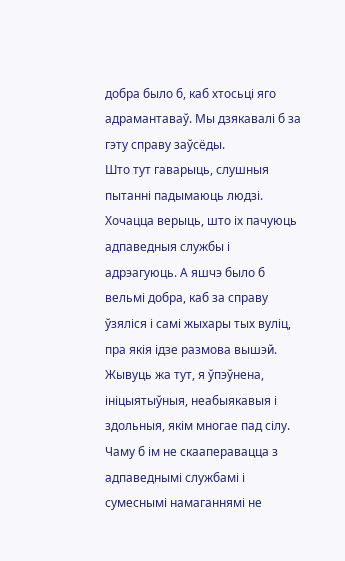добра было б, каб хтосьці яго адрамантаваў. Мы дзякавалі б за гэту справу заўсёды.
Што тут гаварыць, слушныя пытанні падымаюць людзі. Хочацца верыць, што іх пачуюць адпаведныя службы і адрэагуюць. А яшчэ было б вельмі добра, каб за справу ўзяліся і самі жыхары тых вуліц, пра якія ідзе размова вышэй. Жывуць жа тут, я ўпэўнена, ініцыятыўныя, неабыякавыя і здольныя, якім многае пад сілу. Чаму б ім не скааперавацца з адпаведнымі службамі і сумеснымі намаганнямі не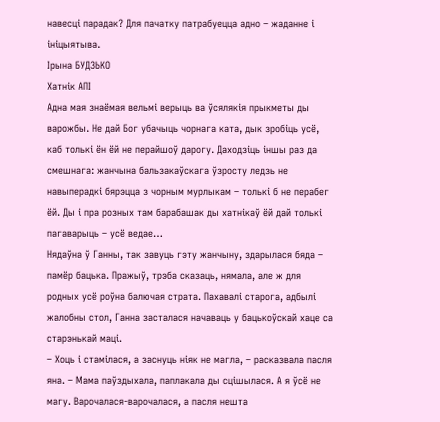навесці парадак? Для пачатку патрабуецца адно – жаданне і ініцыятыва.
Ірына БУДЗЬКО
Хатнік АПІ
Адна мая знаёмая вельмі верыць ва ўсялякія прыкметы ды варожбы. Не дай Бог убачыць чорнага ката, дык зробіць усё, каб толькі ён ёй не перайшоў дарогу. Даходзіць іншы раз да смешнага: жанчына бальзакаўскага ўзросту ледзь не навыперадкі бярэцца з чорным мурлыкам – толькі б не перабег ёй. Ды і пра розных там барабашак ды хатнікаў ёй дай толькі пагаварыць – усё ведае…
Нядаўна ў Ганны, так завуць гэту жанчыну, здарылася бяда – памёр бацька. Пражыў, трэба сказаць, нямала, але ж для родных усё роўна балючая страта. Пахавалі старога, адбылі жалобны стол, Ганна засталася начаваць у бацькоўскай хаце са старэнькай маці.
– Хоць і стамілася, а заснуць ніяк не магла, – расказвала пасля яна. – Мама паўздыхала, паплакала ды сцішылася. А я ўсё не магу. Варочалася-варочалася, а пасля нешта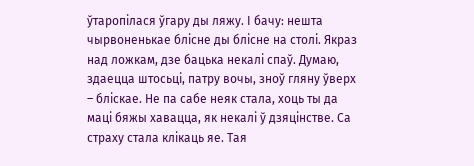ўтаропілася ўгару ды ляжу. І бачу: нешта чырвоненькае блісне ды блісне на столі. Якраз над ложкам, дзе бацька некалі спаў. Думаю, здаецца штосьці, патру вочы, зноў гляну ўверх – бліскае. Не па сабе неяк стала, хоць ты да маці бяжы хавацца, як некалі ў дзяцінстве. Са страху стала клікаць яе. Тая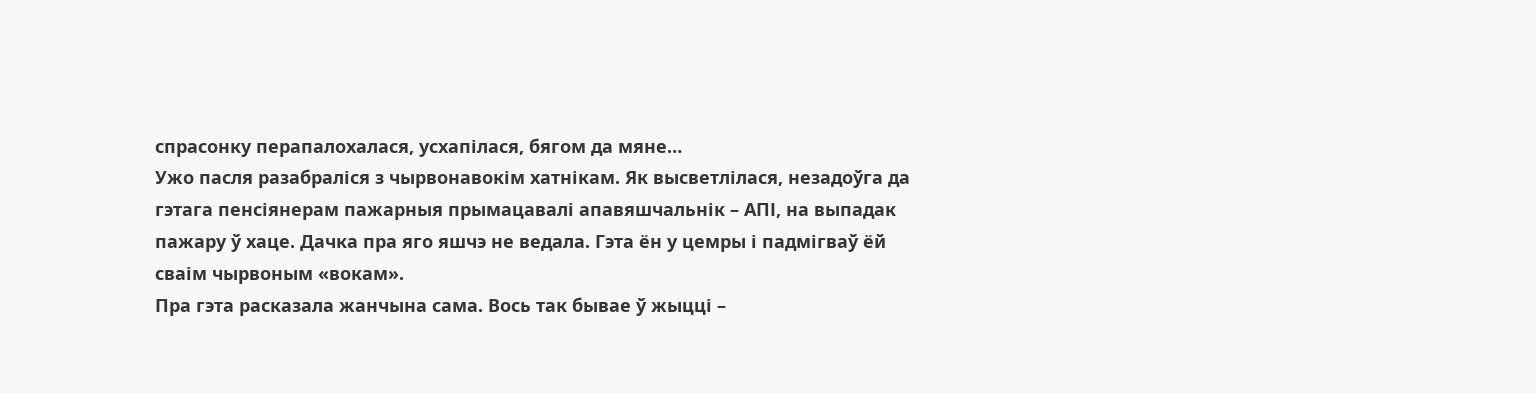спрасонку перапалохалася, усхапілася, бягом да мяне…
Ужо пасля разабраліся з чырвонавокім хатнікам. Як высветлілася, незадоўга да гэтага пенсіянерам пажарныя прымацавалі апавяшчальнік – АПІ, на выпадак пажару ў хаце. Дачка пра яго яшчэ не ведала. Гэта ён у цемры і падмігваў ёй сваім чырвоным «вокам».
Пра гэта расказала жанчына сама. Вось так бывае ў жыцці –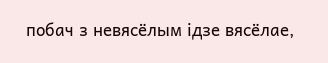побач з невясёлым ідзе вясёлае,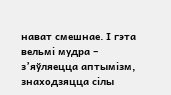нават смешнае. І гэта вельмі мудра – з’яўляецца аптымізм, знаходзяцца сілы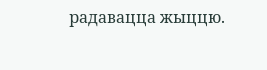радавацца жыццю.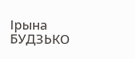Ірына БУДЗЬКО